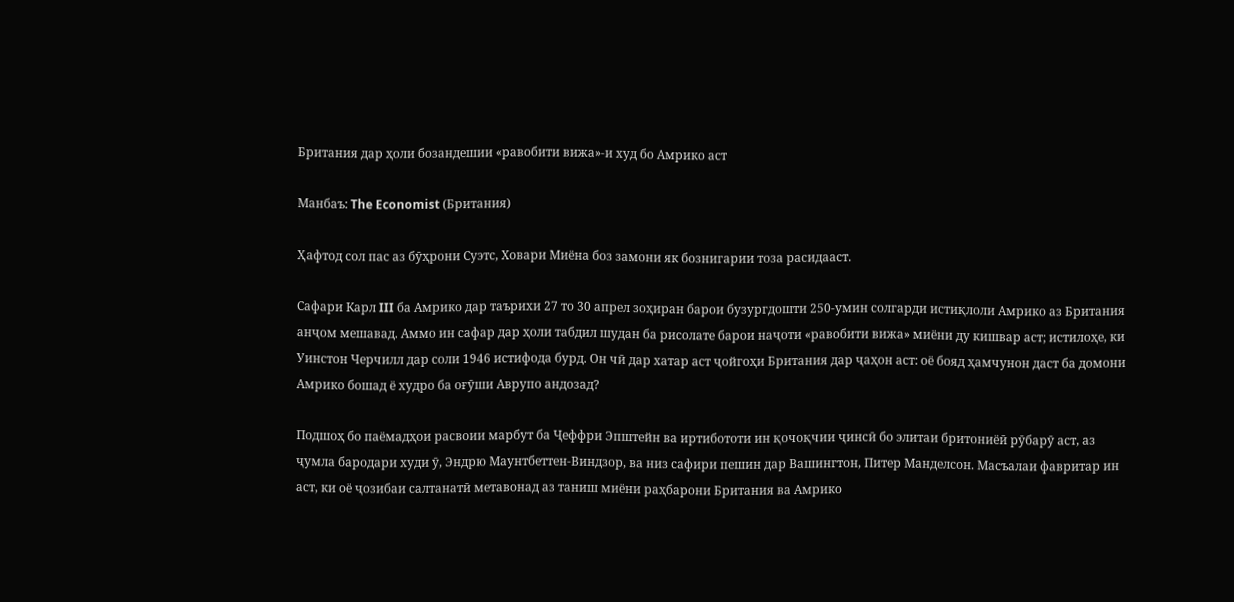Британия дар ҳоли бозандешии «равобити вижа»-и худ бо Амрико аст

Манбаъ: The Economist (Британия)

Ҳафтод сол пас аз бӯҳрони Суэтс, Ховари Миёна боз замони як бознигарии тоза расидааст.

Сафари Карл III ба Амрико дар таърихи 27 то 30 апрел зоҳиран барои бузургдошти 250-умин солгарди истиқлоли Амрико аз Британия анҷом мешавад. Аммо ин сафар дар ҳоли табдил шудан ба рисолате барои наҷоти «равобити вижа» миёни ду кишвар аст; истилоҳе, ки Уинстон Черчилл дар соли 1946 истифода бурд. Он чӣ дар хатар аст ҷойгоҳи Британия дар ҷаҳон аст: оё бояд ҳамчунон даст ба домони Амрико бошад ё худро ба оғӯши Аврупо андозад?

Подшоҳ бо паёмадҳои расвоии марбут ба Ҷеффри Эпштейн ва иртибототи ин қочоқчии ҷинсӣ бо элитаи бритониёӣ рӯбарӯ аст, аз ҷумла бародари худи ӯ, Эндрю Маунтбеттен-Виндзор, ва низ сафири пешин дар Вашингтон, Питер Манделсон. Масъалаи фавритар ин аст, ки оё ҷозибаи салтанатӣ метавонад аз таниш миёни раҳбарони Британия ва Амрико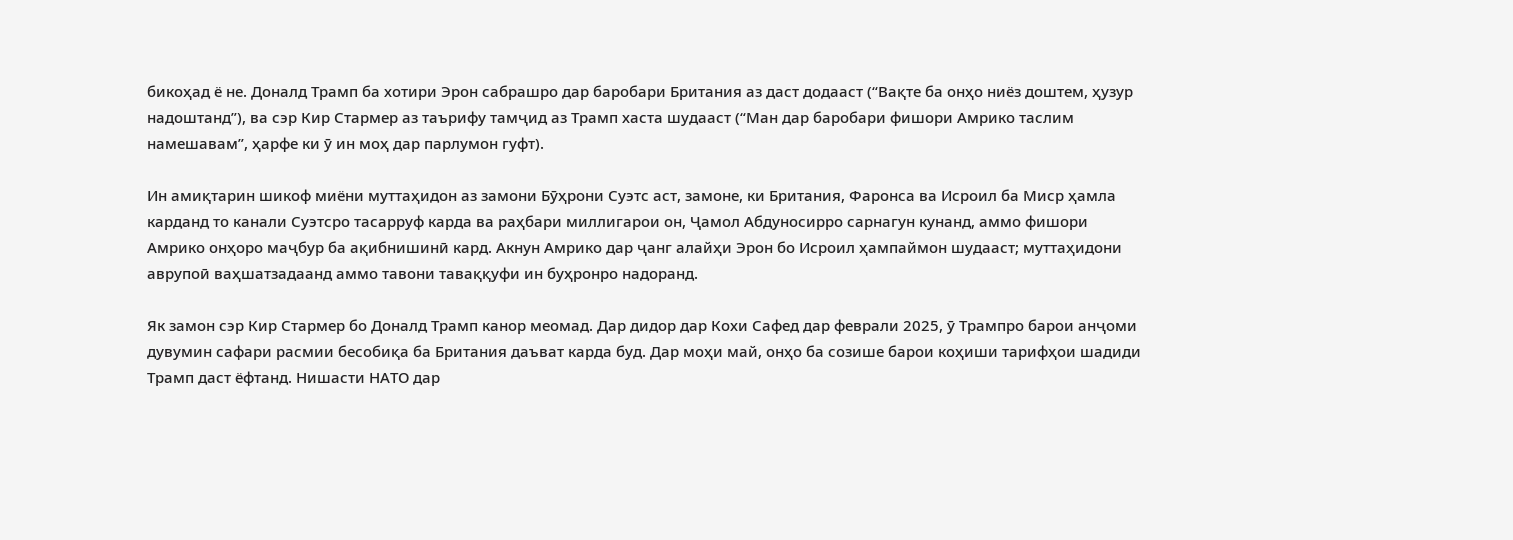бикоҳад ё не. Доналд Трамп ба хотири Эрон сабрашро дар баробари Британия аз даст додааст (“Вақте ба онҳо ниёз доштем, ҳузур надоштанд”), ва сэр Кир Стармер аз таърифу тамҷид аз Трамп хаста шудааст (“Ман дар баробари фишори Амрико таслим намешавам”, ҳарфе ки ӯ ин моҳ дар парлумон гуфт).

Ин амиқтарин шикоф миёни муттаҳидон аз замони Бӯҳрони Суэтс аст, замоне, ки Британия, Фаронса ва Исроил ба Миср ҳамла карданд то канали Суэтсро тасарруф карда ва раҳбари миллигарои он, Ҷамол Абдуносирро сарнагун кунанд, аммо фишори Амрико онҳоро маҷбур ба ақибнишинӣ кард. Акнун Амрико дар ҷанг алайҳи Эрон бо Исроил ҳампаймон шудааст; муттаҳидони аврупоӣ ваҳшатзадаанд аммо тавони таваққуфи ин буҳронро надоранд.

Як замон сэр Кир Стармер бо Доналд Трамп канор меомад. Дар дидор дар Кохи Сафед дар феврали 2025, ӯ Трампро барои анҷоми дувумин сафари расмии бесобиқа ба Британия даъват карда буд. Дар моҳи май, онҳо ба созише барои коҳиши тарифҳои шадиди Трамп даст ёфтанд. Нишасти НАТО дар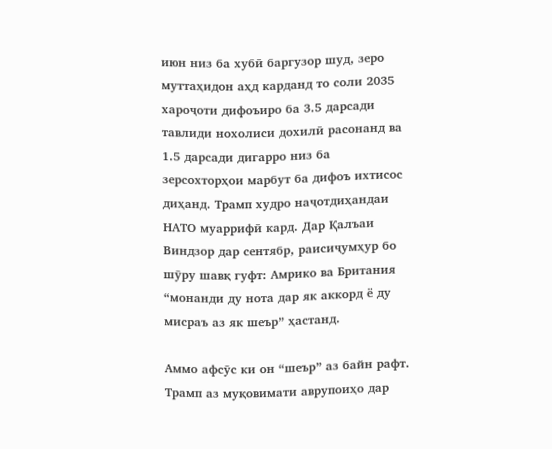июн низ ба хубӣ баргузор шуд, зеро муттаҳидон аҳд карданд то соли 2035 хароҷоти дифоъиро ба 3.5 дарсади тавлиди нохолиси дохилӣ расонанд ва 1.5 дарсади дигарро низ ба зерсохторҳои марбут ба дифоъ ихтисос диҳанд. Трамп худро наҷотдиҳандаи НАТО муаррифӣ кард. Дар Қалъаи Виндзор дар сентябр, раисиҷумҳур бо шӯру шавқ гуфт: Амрико ва Британия “монанди ду нота дар як аккорд ё ду мисраъ аз як шеър” ҳастанд.

Аммо афсӯс ки он “шеър” аз байн рафт. Трамп аз муқовимати аврупоиҳо дар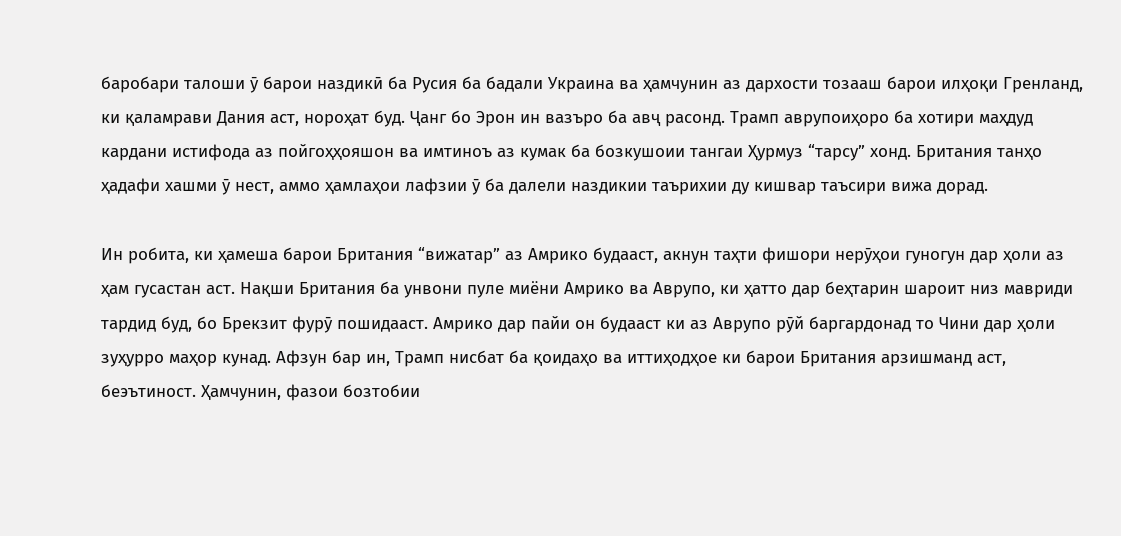баробари талоши ӯ барои наздикӣ ба Русия ба бадали Украина ва ҳамчунин аз дархости тозааш барои илҳоқи Гренланд, ки қаламрави Дания аст, нороҳат буд. Ҷанг бо Эрон ин вазъро ба авҷ расонд. Трамп аврупоиҳоро ба хотири маҳдуд кардани истифода аз пойгоҳҳояшон ва имтиноъ аз кумак ба бозкушоии тангаи Ҳурмуз “тарсу” хонд. Британия танҳо ҳадафи хашми ӯ нест, аммо ҳамлаҳои лафзии ӯ ба далели наздикии таърихии ду кишвар таъсири вижа дорад.

Ин робита, ки ҳамеша барои Британия “вижатар” аз Амрико будааст, акнун таҳти фишори нерӯҳои гуногун дар ҳоли аз ҳам гусастан аст. Нақши Британия ба унвони пуле миёни Амрико ва Аврупо, ки ҳатто дар беҳтарин шароит низ мавриди тардид буд, бо Брекзит фурӯ пошидааст. Амрико дар пайи он будааст ки аз Аврупо рӯй баргардонад то Чини дар ҳоли зуҳурро маҳор кунад. Афзун бар ин, Трамп нисбат ба қоидаҳо ва иттиҳодҳое ки барои Британия арзишманд аст, беэътиност. Ҳамчунин, фазои бозтобии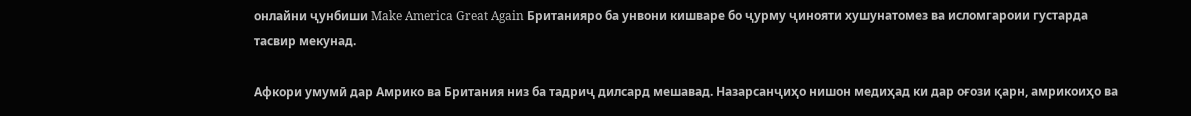онлайни ҷунбиши Make America Great Again Британияро ба унвони кишваре бо ҷурму ҷинояти хушунатомез ва исломгароии густарда тасвир мекунад.

Афкори умумӣ дар Амрико ва Британия низ ба тадриҷ дилсард мешавад. Назарсанҷиҳо нишон медиҳад ки дар оғози қарн, амрикоиҳо ва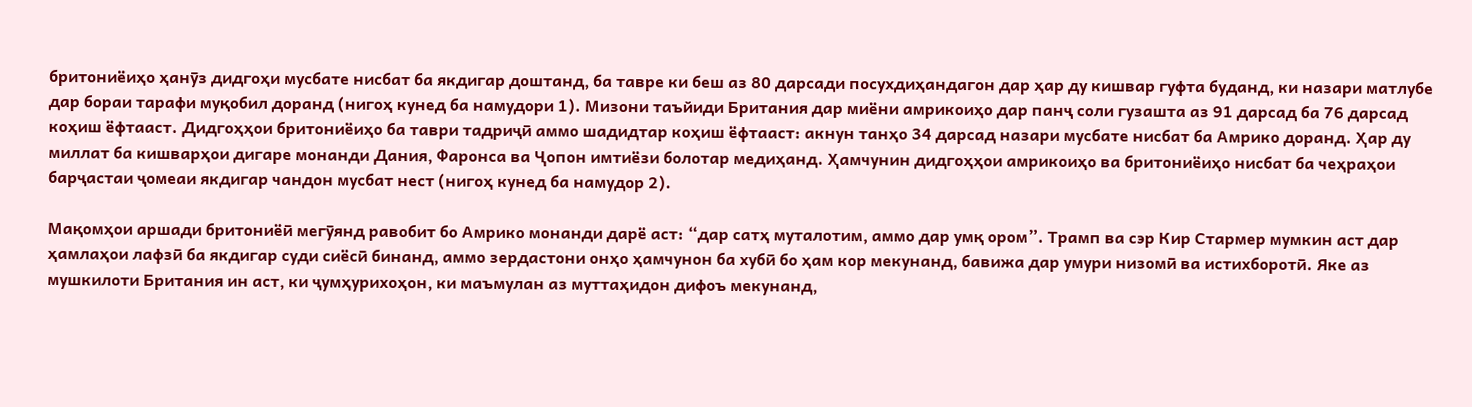бритониёиҳо ҳанӯз дидгоҳи мусбате нисбат ба якдигар доштанд, ба тавре ки беш аз 80 дарсади посухдиҳандагон дар ҳар ду кишвар гуфта буданд, ки назари матлубе дар бораи тарафи муқобил доранд (нигоҳ кунед ба намудори 1). Мизони таъйиди Британия дар миёни амрикоиҳо дар панҷ соли гузашта аз 91 дарсад ба 76 дарсад коҳиш ёфтааст. Дидгоҳҳои бритониёиҳо ба таври тадриҷӣ аммо шадидтар коҳиш ёфтааст: акнун танҳо 34 дарсад назари мусбате нисбат ба Амрико доранд. Ҳар ду миллат ба кишварҳои дигаре монанди Дания, Фаронса ва Ҷопон имтиёзи болотар медиҳанд. Ҳамчунин дидгоҳҳои амрикоиҳо ва бритониёиҳо нисбат ба чеҳраҳои барҷастаи ҷомеаи якдигар чандон мусбат нест (нигоҳ кунед ба намудор 2).

Мақомҳои аршади бритониёӣ мегӯянд равобит бо Амрико монанди дарё аст: “дар сатҳ муталотим, аммо дар умқ ором”. Трамп ва сэр Кир Стармер мумкин аст дар ҳамлаҳои лафзӣ ба якдигар суди сиёсӣ бинанд, аммо зердастони онҳо ҳамчунон ба хубӣ бо ҳам кор мекунанд, бавижа дар умури низомӣ ва истихборотӣ. Яке аз мушкилоти Британия ин аст, ки ҷумҳурихоҳон, ки маъмулан аз муттаҳидон дифоъ мекунанд,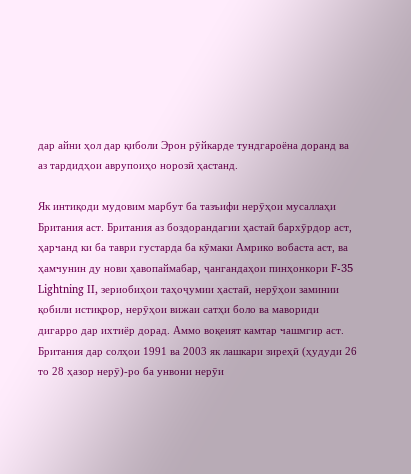дар айни ҳол дар қиболи Эрон рӯйкарде тундгароёна доранд ва аз тардидҳои аврупоиҳо норозӣ ҳастанд.

Як интиқоди мудовим марбут ба тазъифи нерӯҳои мусаллаҳи Британия аст. Британия аз боздорандагии ҳастаӣ бархӯрдор аст, ҳарчанд ки ба таври густарда ба кӯмаки Амрико вобаста аст, ва ҳамчунин ду нови ҳавопаймабар, ҷангандаҳои пинҳонкори F-35 Lightning II, зериобиҳои таҳоҷумии ҳастаӣ, нерӯҳои заминии қобили истиқрор, нерӯҳои вижаи сатҳи боло ва мавориди дигарро дар ихтиёр дорад. Аммо воқеият камтар чашмгир аст. Британия дар солҳои 1991 ва 2003 як лашкари зиреҳӣ (ҳудуди 26 то 28 ҳазор нерӯ)-ро ба унвони нерӯи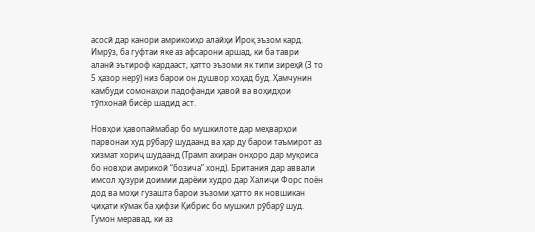асосӣ дар канори амрикоиҳо алайҳи Ироқ эъзом кард. Имрӯз, ба гуфтаи яке аз афсарони аршад, ки ба таври аланӣ эътироф кардааст, ҳатто эъзоми як типи зиреҳӣ (3 то 5 ҳазор нерӯ) низ барои он душвор хоҳад буд. Ҳамчунин камбуди сомонаҳои падофанди ҳавоӣ ва воҳидҳои тӯпхонаӣ бисёр шадид аст.

Новҳои ҳавопаймабар бо мушкилоте дар меҳварҳои парвонаи худ рӯбарӯ шудаанд ва ҳар ду барои таъмирот аз хизмат хориҷ шудаанд (Трамп ахиран онҳоро дар муқоиса бо новҳои амрикоӣ “бозича” хонд). Британия дар аввали имсол ҳузури доимии дарёии худро дар Халиҷи Форс поён дод ва моҳи гузашта барои эъзоми ҳатто як новшикан ҷиҳати кӯмак ба ҳифзи Қибрис бо мушкил рӯбарӯ шуд. Гумон меравад, ки аз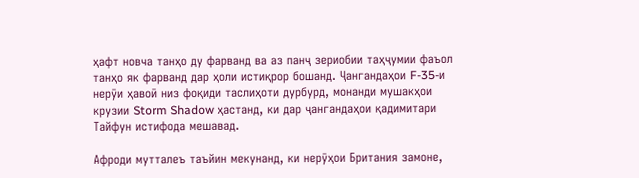ҳафт новча танҳо ду фарванд ва аз панҷ зериобии таҳҷумии фаъол танҳо як фарванд дар ҳоли истиқрор бошанд. Ҷангандаҳои F-35-и нерӯи ҳавоӣ низ фоқиди таслиҳоти дурбурд, монанди мушакҳои крузии Storm Shadow ҳастанд, ки дар ҷангандаҳои қадимитари Тайфун истифода мешавад.

Афроди мутталеъ таъйин мекунанд, ки нерӯҳои Британия замоне,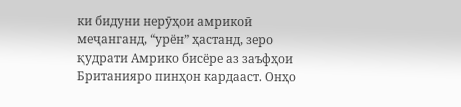ки бидуни нерӯҳои амрикоӣ меҷанганд, “урён” ҳастанд, зеро қудрати Амрико бисёре аз заъфҳои Британияро пинҳон кардааст. Онҳо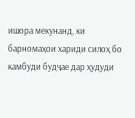ишора мекунанд, ки барномаҳои хариди силоҳ бо камбуди будҷае дар ҳудуди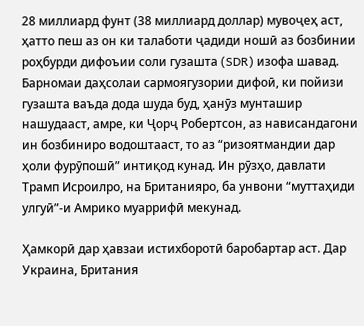28 миллиард фунт (38 миллиард доллар) мувоҷеҳ аст, ҳатто пеш аз он ки талаботи ҷадиди ношӣ аз бозбинии роҳбурди дифоъии соли гузашта (SDR) изофа шавад. Барномаи даҳсолаи сармоягузории дифоӣ, ки пойизи гузашта ваъда дода шуда буд, ҳанӯз мунташир нашудааст, амре, ки Ҷорҷ Робертсон, аз нависандагони ин бозбиниро водоштааст, то аз “ризоятмандии дар ҳоли фурӯпошӣ” интиқод кунад. Ин рӯзҳо, давлати Трамп Исроилро, на Британияро, ба унвони “муттаҳиди улгуӣ”-и Амрико муаррифӣ мекунад.

Ҳамкорӣ дар ҳавзаи истихборотӣ баробартар аст. Дар Украина, Британия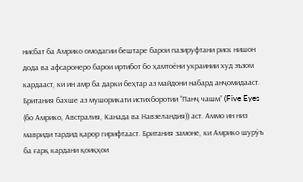нисбат ба Амрико омодагии бештаре барои пазируфтани риск нишон дода ва афсаронеро барои иртибот бо ҳамтоёни украинии худ эъзом кардааст, ки ин амр ба дарки беҳтар аз майдони набард анҷомидааст. Британия бахше аз мушорикати истихборотии “Панҷ чашм” (Five Eyes (бо Амрико, Австралия, Канада ва Навзеландия)) аст. Аммо ин низ мавриди тардид қарор гирифтааст. Британия замоне, ки Амрико шурӯъ ба ғарқ кардани қоиқҳои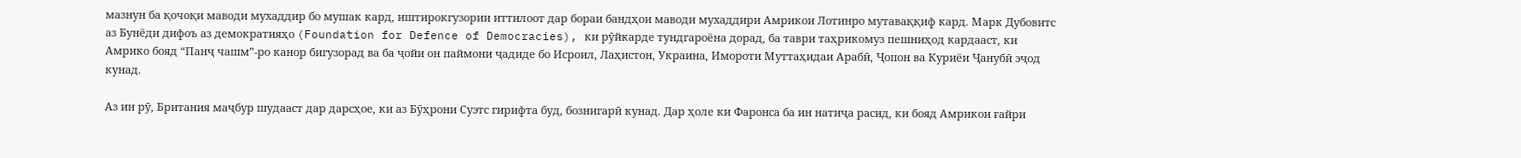мазнун ба қочоқи маводи мухаддир бо мушак кард, иштирокгузории иттилоот дар бораи бандҳои маводи мухаддири Амрикои Лотинро мутаваққиф кард. Марк Дубовитс аз Бунёди дифоъ аз демократияҳо (Foundation for Defence of Democracies), ки рӯйкарде тундгароёна дорад, ба таври таҳрикомуз пешниҳод кардааст, ки Амрико бояд “Панҷ чашм”-ро канор бигузорад ва ба ҷойи он паймони ҷадиде бо Исроил, Лаҳистон, Украина, Имороти Муттаҳидаи Арабӣ, Ҷопон ва Куриёи Ҷанубӣ эҷод кунад.

Аз ин рӯ, Британия маҷбур шудааст дар дарсҳое, ки аз Бӯҳрони Суэтс гирифта буд, бознигарӣ кунад. Дар ҳоле ки Фаронса ба ин натиҷа расид, ки бояд Амрикои ғайри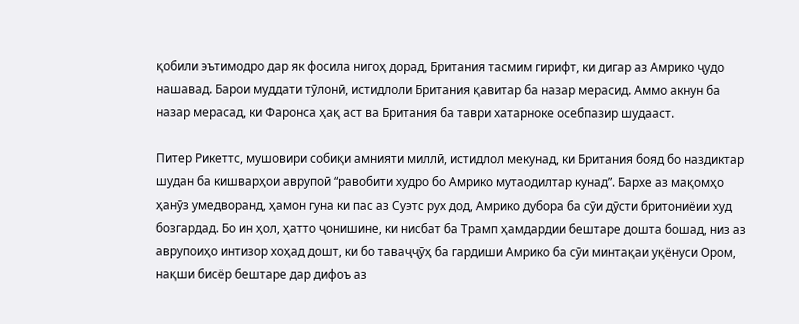қобили эътимодро дар як фосила нигоҳ дорад, Британия тасмим гирифт, ки дигар аз Амрико ҷудо нашавад. Барои муддати тӯлонӣ, истидлоли Британия қавитар ба назар мерасид. Аммо акнун ба назар мерасад, ки Фаронса ҳақ аст ва Британия ба таври хатарноке осебпазир шудааст.

Питер Рикеттс, мушовири собиқи амнияти миллӣ, истидлол мекунад, ки Британия бояд бо наздиктар шудан ба кишварҳои аврупоӣ “равобити худро бо Амрико мутаодилтар кунад”. Бархе аз мақомҳо ҳанӯз умедворанд, ҳамон гуна ки пас аз Суэтс рух дод, Амрико дубора ба сӯи дӯсти бритониёии худ бозгардад. Бо ин ҳол, ҳатто ҷонишине, ки нисбат ба Трамп ҳамдардии бештаре дошта бошад, низ аз аврупоиҳо интизор хоҳад дошт, ки бо таваҷҷӯҳ ба гардиши Амрико ба сӯи минтақаи уқёнуси Ором, нақши бисёр бештаре дар дифоъ аз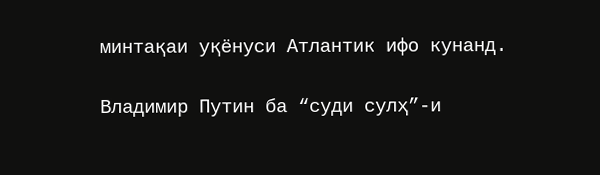минтақаи уқёнуси Атлантик ифо кунанд.

Владимир Путин ба “суди сулҳ”-и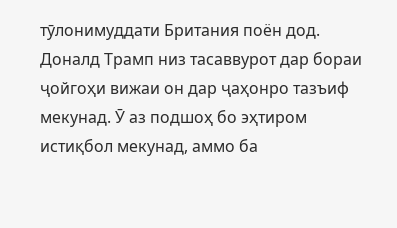тӯлонимуддати Британия поён дод. Доналд Трамп низ тасаввурот дар бораи ҷойгоҳи вижаи он дар ҷаҳонро тазъиф мекунад. Ӯ аз подшоҳ бо эҳтиром истиқбол мекунад, аммо ба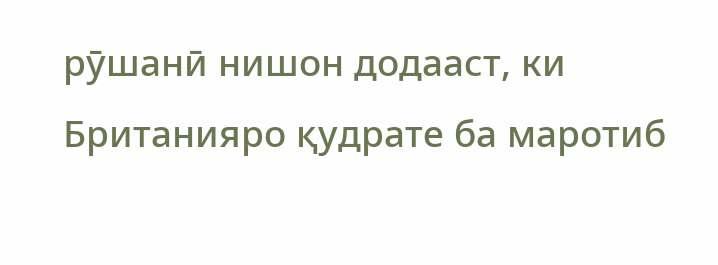рӯшанӣ нишон додааст, ки Британияро қудрате ба маротиб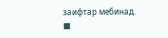заифтар мебинад. ■